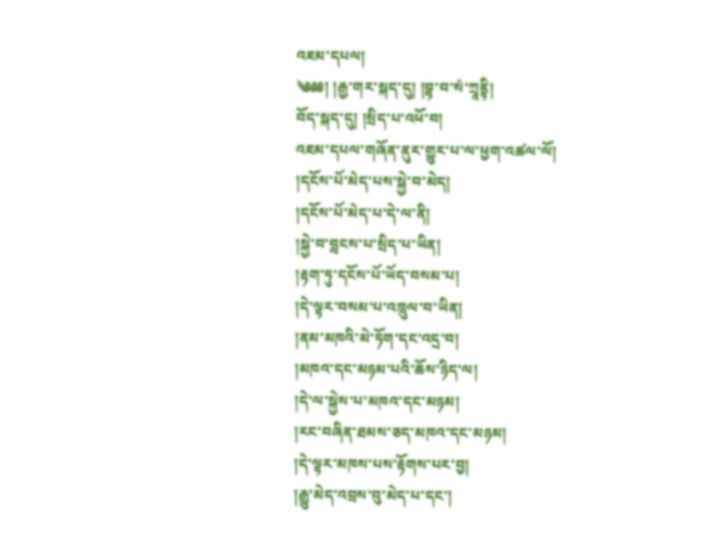འཇམ་དཔལ།
༄༅༅། །རྒྱ་གར་སྐད་དུ། །བྷ་བ་སཾ་ཀྲཱནྟི།
བོད་སྐད་དུ། །སྲིད་པ་འཕོ་བ།
འཇམ་དཔལ་གཞོན་ནུར་གྱུར་པ་ལ་ཕྱག་འཚལ་ལོ།
།དངོས་པོ་མེད་པས་སྐྱེ་བ་མེད།
།དངོས་པོ་མེད་པ་དེ་ལ་ནི།
།སྐྱེ་བ་བླངས་པ་སྲིད་པ་ཡིན།
།རྟག་ཏུ་དངོས་པོ་ཡོད་བསམ་པ།
།དེ་ལྟར་བསམ་པ་འཁྲུལ་བ་ཡིན།
།ནམ་མཁའི་མེ་ཏོག་དང་འདྲ་བ།
།མཁའ་དང་མཉམ་པའི་ཆོས་ཉིད་ལ།
།དེ་ལ་སྐྱེས་པ་མཁའ་དང་མཉམ།
།རང་བཞིན་ཐམས་ཅད་མཁའ་དང་མཉམ།
།དེ་ལྟར་མཁས་པས་རྟོགས་པར་བྱ།
།རྒྱུ་མེད་འབྲས་བུ་མེད་པ་དང་།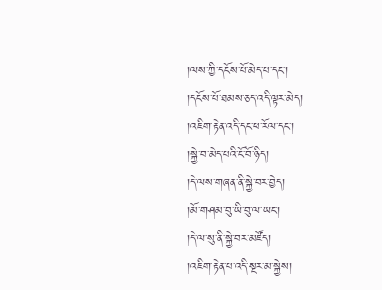།ལས་ཀྱི་དངོས་པོ་མེད་པ་དང་།
།དངོས་པོ་ཐམས་ཅད་འདི་ལྟར་མེད།
།འཇིག་རྟེན་འདི་དང་ཕ་རོལ་དང་།
།སྐྱེ་བ་མེད་པའི་ངོ་བོ་ཉིད།
།དེ་ལས་གཞན་ནི་སྐྱེ་བར་བྱེད།
།མོ་གཤམ་བུ་ཡི་བུ་ལ་ཡང་།
།དེ་ལ་སུ་ནི་སྐྱེ་བར་མཛོད།
།འཇིག་རྟེན་པ་འདི་སྔར་མ་སྐྱེས།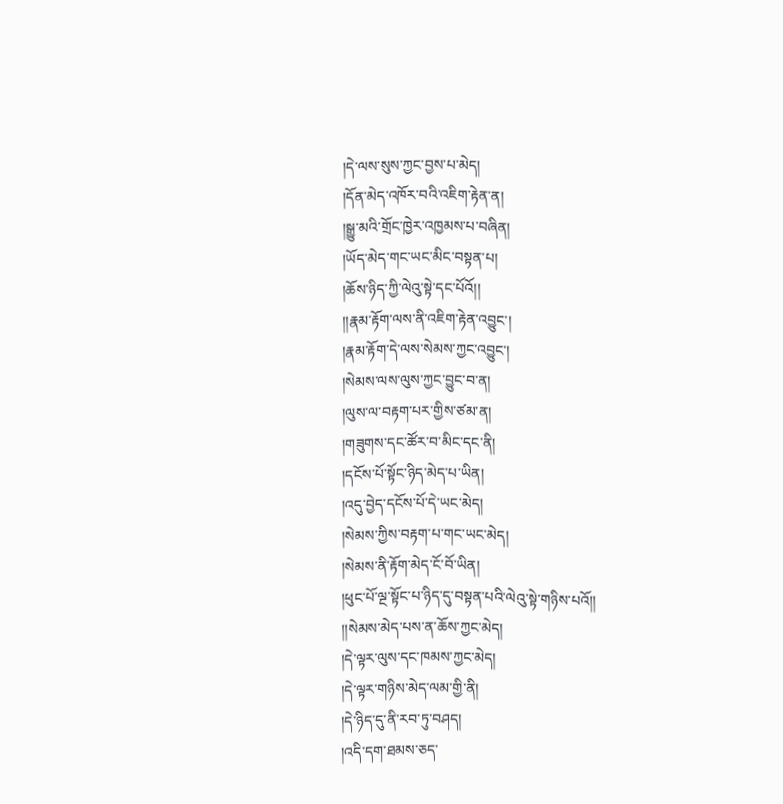།དེ་ལས་སུས་ཀྱང་བྱས་པ་མེད།
།དོན་མེད་འཁོར་བའི་འཇིག་རྟེན་ན།
།སྒྱུ་མའི་གྲོང་ཁྱེར་འཁྱམས་པ་བཞིན།
།ཡོད་མེད་གང་ཡང་མིང་བསྟན་པ།
།ཆོས་ཉིད་ཀྱི་ལེའུ་སྟེ་དང་པོའོ།།
།།རྣམ་རྟོག་ལས་ནི་འཇིག་རྟེན་འབྱུང་།
།རྣམ་རྟོག་དེ་ལས་སེམས་ཀྱང་འབྱུང་།
།སེམས་ལས་ལུས་ཀྱང་བྱུང་བ་ན།
།ལུས་ལ་བརྟག་པར་གྱིས་ཙམ་ན།
།གཟུགས་དང་ཚོར་བ་མིང་དང་ནི།
།དངོས་པོ་སྟོང་ཉིད་མེད་པ་ཡིན།
།འདུ་བྱེད་དངོས་པོ་དེ་ཡང་མེད།
།སེམས་ཀྱིས་བརྟག་པ་གང་ཡང་མེད།
།སེམས་ནི་རྟོག་མེད་ངོ་བོ་ཡིན།
།ཕུང་པོ་ལྔ་སྟོང་པ་ཉིད་དུ་བསྟན་པའི་ལེའུ་སྟེ་གཉིས་པའོ།།
།།སེམས་མེད་པས་ན་ཆོས་ཀྱང་མེད།
།དེ་ལྟར་ལུས་དང་ཁམས་ཀྱང་མེད།
།དེ་ལྟར་གཉིས་མེད་ལམ་གྱི་ནི།
།དེ་ཉིད་དུ་ནི་རབ་ཏུ་བཤད།
།འདི་དག་ཐམས་ཅད་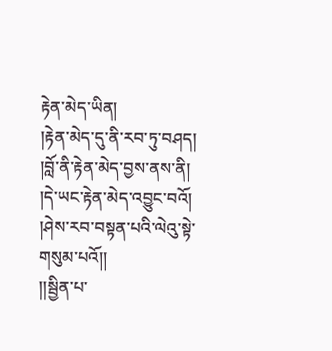རྟེན་མེད་ཡིན།
།རྟེན་མེད་དུ་ནི་རབ་ཏུ་བཤད།
།བློ་ནི་རྟེན་མེད་བྱས་ནས་ནི།
།དེ་ཡང་རྟེན་མེད་འབྱུང་བའོ།
།ཤེས་རབ་བསྟན་པའི་ལེའུ་སྟེ་གསུམ་པའོ།།
།།སྦྱིན་པ་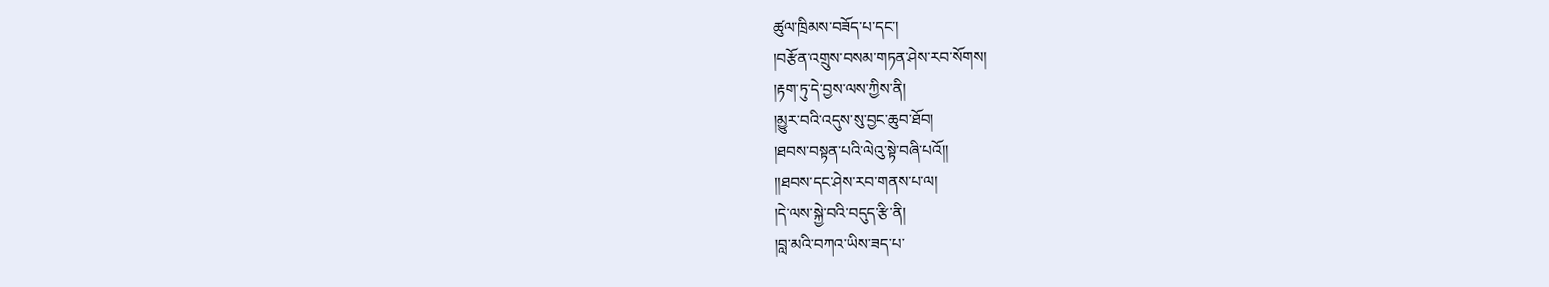ཚུལ་ཁྲིམས་བཟོད་པ་དང་།
།བརྩོན་འགྲུས་བསམ་གཏན་ཤེས་རབ་སོགས།
།རྟག་ཏུ་དེ་བྱས་ལས་ཀྱིས་ནི།
།མྱུར་བའི་འདུས་སུ་བྱང་ཆུབ་ཐོབ།
།ཐབས་བསྟན་པའི་ལེའུ་སྟེ་བཞི་པའོ།།
།།ཐབས་དང་ཤེས་རབ་གནས་པ་ལ།
།དེ་ལས་སྐྱེ་བའི་བདུད་རྩི་ནི།
།བླ་མའི་བཀའ་ཡིས་ཟད་པ་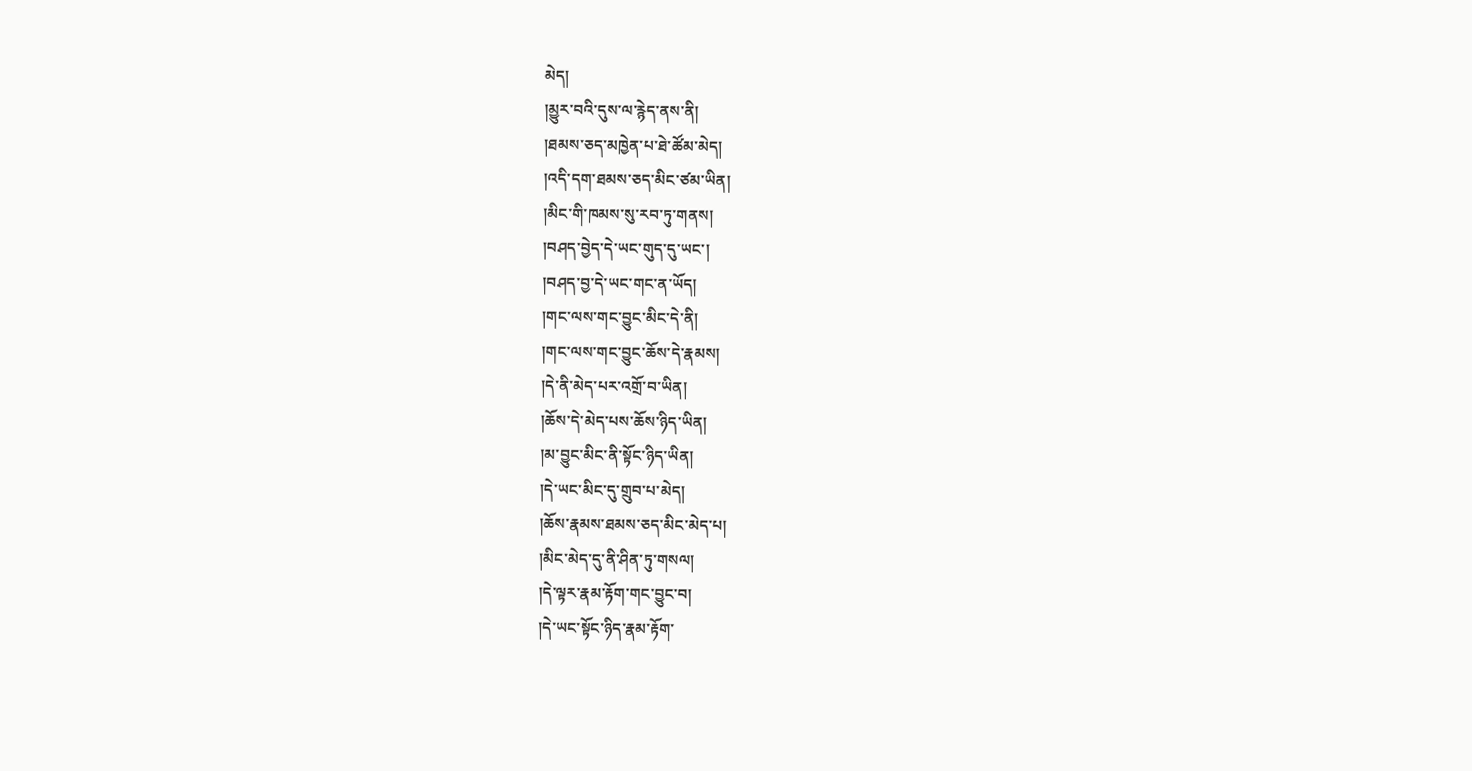མེད།
།མྱུར་བའི་དུས་ལ་རྙེད་ནས་ནི།
།ཐམས་ཅད་མཁྱེན་པ་ཐེ་ཚོམ་མེད།
།འདི་དག་ཐམས་ཅད་མིང་ཙམ་ཡིན།
།མིང་གི་ཁམས་སུ་རབ་ཏུ་གནས།
།བཤད་བྱེད་དེ་ཡང་གུད་དུ་ཡང་།
།བཤད་བྱ་དེ་ཡང་གང་ན་ཡོད།
།གང་ལས་གང་བྱུང་མིང་དེ་ནི།
།གང་ལས་གང་བྱུང་ཆོས་དེ་རྣམས།
།དེ་ནི་མེད་པར་འགྲོ་བ་ཡིན།
།ཆོས་དེ་མེད་པས་ཆོས་ཉིད་ཡིན།
།མ་བྱུང་མིང་ནི་སྟོང་ཉིད་ཡིན།
།དེ་ཡང་མིང་དུ་གྲུབ་པ་མེད།
།ཆོས་རྣམས་ཐམས་ཅད་མིང་མེད་པ།
།མིང་མེད་དུ་ནི་ཤིན་ཏུ་གསལ།
།དེ་ལྟར་རྣམ་རྟོག་གང་བྱུང་བ།
།དེ་ཡང་སྟོང་ཉིད་རྣམ་རྟོག་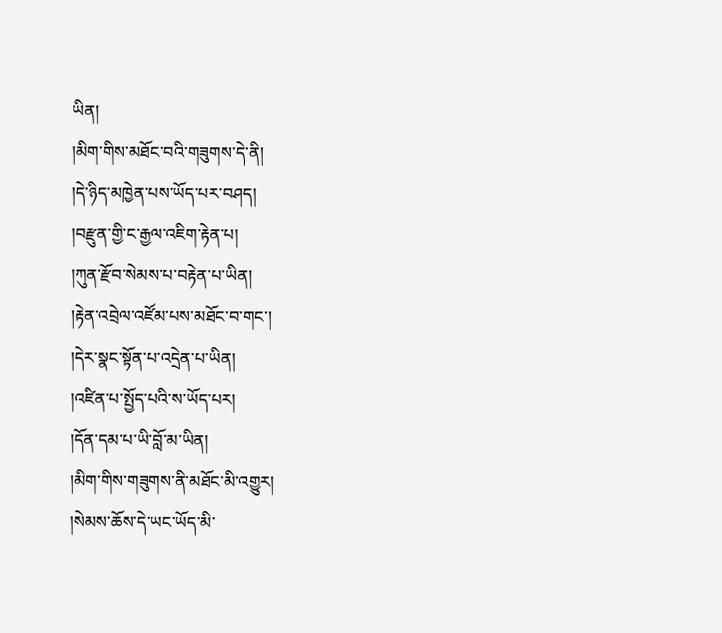ཡིན།
།མིག་གིས་མཐོང་བའི་གཟུགས་དེ་ནི།
།དེ་ཉིད་མཁྱེན་པས་ཡོད་པར་བཤད།
།བརྫུན་གྱི་ང་རྒྱལ་འཇིག་རྟེན་པ།
།ཀུན་རྫོབ་སེམས་པ་བརྟེན་པ་ཡིན།
།རྟེན་འབྲེལ་འཛོམ་པས་མཐོང་བ་གང་།
།དེར་སྣང་སྟོན་པ་འདྲེན་པ་ཡིན།
།འཛིན་པ་སྤྱོད་པའི་ས་ཡོད་པར།
།དོན་དམ་པ་ཡི་བློ་མ་ཡིན།
།མིག་གིས་གཟུགས་ནི་མཐོང་མི་འགྱུར།
།སེམས་ཆོས་དེ་ཡང་ཡོད་མི་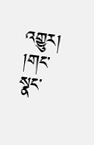འགྱུར།
།གང་སྣང་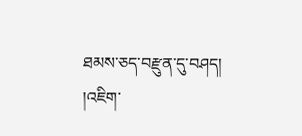ཐམས་ཅད་བརྫུན་དུ་བཤད།
།འཇིག་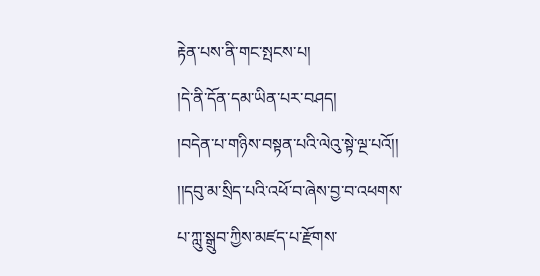རྟེན་པས་ནི་གང་སྤངས་པ།
།དེ་ནི་དོན་དམ་ཡིན་པར་བཤད།
།བདེན་པ་གཉིས་བསྟན་པའི་ལེའུ་སྟེ་ལྔ་པའོ།།
།།དབུ་མ་སྲིད་པའི་འཕོ་བ་ཞེས་བྱ་བ་འཕགས་པ་ཀླུ་སྒྲུབ་ཀྱིས་མཛད་པ་རྫོགས་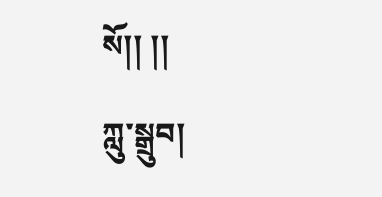སོ།། །།
ཀླུ་སྒྲུབ།